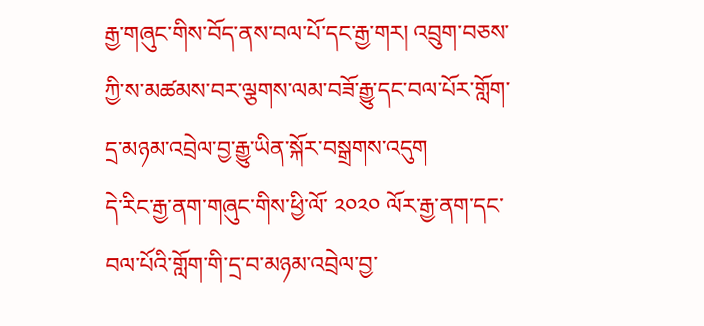རྒྱ་གཞུང་གིས་བོད་ནས་བལ་པོ་དང་རྒྱ་གར། འབྲུག་བཅས་ཀྱི་ས་མཚམས་བར་ལྕགས་ལམ་བཟོ་རྒྱུ་དང་བལ་པོར་གློག་དྲ་མཉམ་འབྲེལ་བྱ་རྒྱུ་ཡིན་སྐོར་བསྒྲགས་འདུག
དེ་རིང་རྒྱ་ནག་གཞུང་གིས་ཕྱི་ལོ་ ༢༠༢༠ ལོར་རྒྱ་ནག་དང་བལ་པོའི་གློག་གི་དྲ་བ་མཉམ་འབྲེལ་བྱ་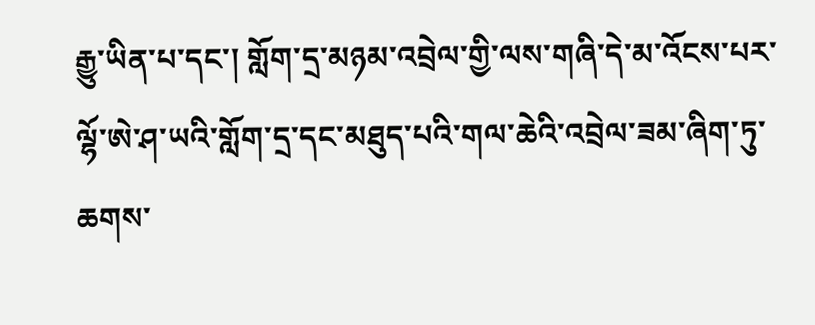རྒྱུ་ཡིན་པ་དང་། གློག་དྲ་མཉམ་འབྲེལ་གྱི་ལས་གཞི་དེ་མ་འོངས་པར་ལྷོ་ཨེ་ཤ་ཡའི་གློག་དྲ་དང་མཐུད་པའི་གལ་ཆེའི་འབྲེལ་ཟམ་ཞིག་ཏུ་ཆགས་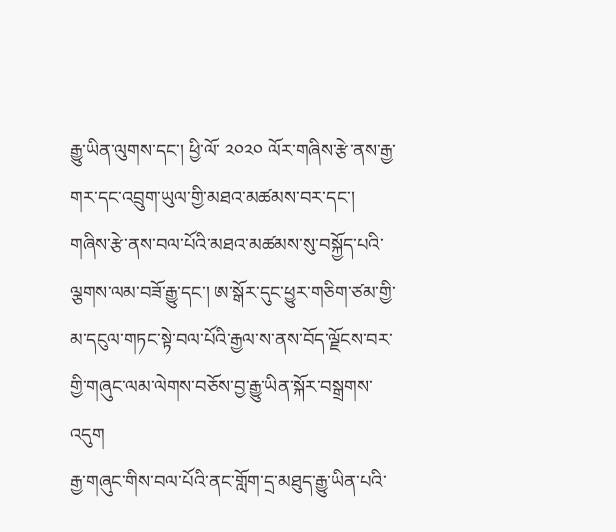རྒྱུ་ཡིན་ལུགས་དང་། ཕྱི་ལོ་ ༢༠༢༠ ལོར་གཞིས་རྩེ་ནས་རྒྱ་གར་དང་འབྲུག་ཡུལ་གྱི་མཐའ་མཚམས་བར་དང་། གཞིས་རྩེ་ནས་བལ་པོའི་མཐའ་མཚམས་སུ་བསྐྱོད་པའི་ལྕགས་ལམ་བཟོ་རྒྱུ་དང་། ཨ་སྒོར་དུང་ཕྱུར་གཅིག་ཙམ་གྱི་མ་དངུལ་གཏང་སྟེ་བལ་པོའི་རྒྱལ་ས་ནས་བོད་ལྗོངས་བར་གྱི་གཞུང་ལམ་ལེགས་བཅོས་བྱ་རྒྱུ་ཡིན་སྐོར་བསྒྲགས་འདུག
རྒྱ་གཞུང་གིས་བལ་པོའི་ནང་གློག་དྲ་མཐུད་རྒྱུ་ཡིན་པའི་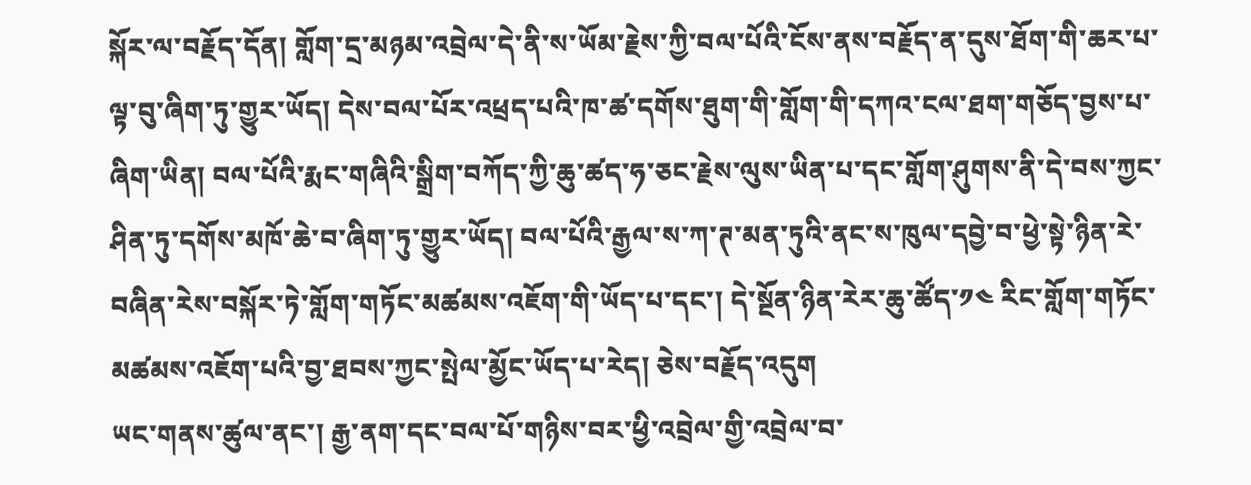སྐོར་ལ་བརྗོད་དོན། གློག་དྲ་མཉམ་འབྲེལ་དེ་ནི་ས་ཡོམ་རྗེས་ཀྱི་བལ་པོའི་ངོས་ནས་བརྗོད་ན་དུས་ཐོག་གི་ཆར་པ་ལྟ་བུ་ཞིག་ཏུ་གྱུར་ཡོད། དེས་བལ་པོར་འཕྲད་པའི་ཁ་ཚ་དགོས་ཐུག་གི་གློག་གི་དཀའ་ངལ་ཐག་གཅོད་བྱས་པ་ཞིག་ཡིན། བལ་པོའི་རྨང་གཞིའི་སྒྲིག་བཀོད་ཀྱི་ཆུ་ཚད་ཧ་ཅང་རྗེས་ལུས་ཡིན་པ་དང་གློག་ཤུགས་ནི་དེ་བས་ཀྱང་ཤིན་ཏུ་དགོས་མཁོ་ཆེ་བ་ཞིག་ཏུ་གྱུར་ཡོད། བལ་པོའི་རྒྱལ་ས་ཀ་ཊ་མན་ཏུའི་ནང་ས་ཁུལ་དབྱེ་བ་ཕྱེ་སྟེ་ཉིན་རེ་བཞིན་རེས་བསྐོར་ཏེ་གློག་གཏོང་མཚམས་འཇོག་གི་ཡོད་པ་དང་། དེ་སྔོན་ཉིན་རེར་ཆུ་ཚོད་༡༤ རིང་གློག་གཏོང་མཚམས་འཇོག་པའི་བྱ་ཐབས་ཀྱང་སྤེལ་མྱོང་ཡོད་པ་རེད། ཅེས་བརྗོད་འདུག
ཡང་གནས་ཚུལ་ནང་། རྒྱ་ནག་དང་བལ་པོ་གཉིས་བར་ཕྱི་འབྲེལ་གྱི་འབྲེལ་བ་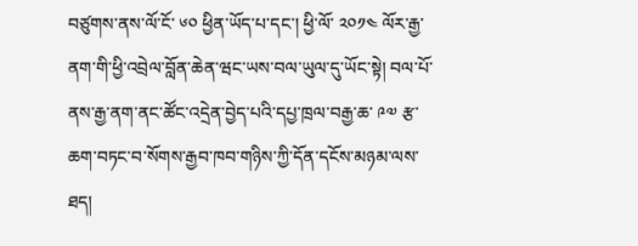བཙུགས་ནས་ལོ་ངོ་ ༦༠ ཕྱིན་ཡོད་པ་དང་། ཕྱི་ལོ་ ༢༠༡༤ ལོར་རྒྱ་ནག་གི་ཕྱི་འབྲེལ་བློན་ཆེན་ཝང་ཡས་བལ་ཡུལ་དུ་ཡོང་སྟེ། བལ་པོ་ནས་རྒྱ་ནག་ནང་ཚོང་འདྲེན་བྱེད་པའི་དཔྱ་ཁྲལ་བརྒྱ་ཆ་ ༩༧ རྩ་ཆག་བཏང་བ་སོགས་རྒྱབ་ཁབ་གཉིས་ཀྱི་དོན་དངོས་མཉམ་ལས་ཐད།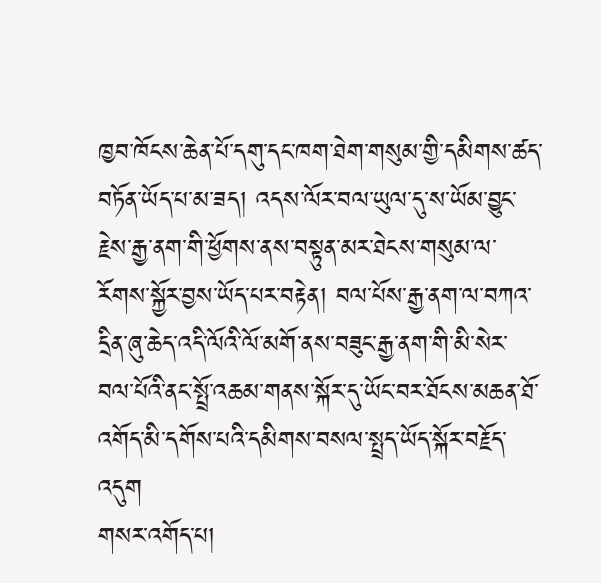ཁྱབ་ཁོངས་ཆེན་པོ་དགུ་དང་ཁག་ཐེག་གསུམ་གྱི་དམིགས་ཚད་བཏོན་ཡོད་པ་མ་ཟད། འདས་ལོར་བལ་ཡུལ་དུ་ས་ཡོམ་བྱུང་རྗེས་རྒྱ་ནག་གི་ཕྱོགས་ནས་བསྟུན་མར་ཐེངས་གསུམ་ལ་རོགས་སྐྱོར་བྱས་ཡོད་པར་བརྟེན། བལ་པོས་རྒྱ་ནག་ལ་བཀའ་དྲིན་ཞུ་ཆེད་འདི་ལོའི་ལོ་མགོ་ནས་བཟུང་རྒྱ་ནག་གི་མི་སེར་བལ་པོའི་ནང་སྤྲོ་འཆམ་གནས་སྐོར་དུ་ཡོང་བར་ཐོངས་མཆན་ཐོ་འགོད་མི་དགོས་པའི་དམིགས་བསལ་སྤྲད་ཡོད་སྐོར་བརྗོད་འདུག
གསར་འགོད་པ།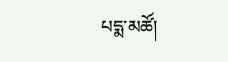པདྨ་མཚོ།